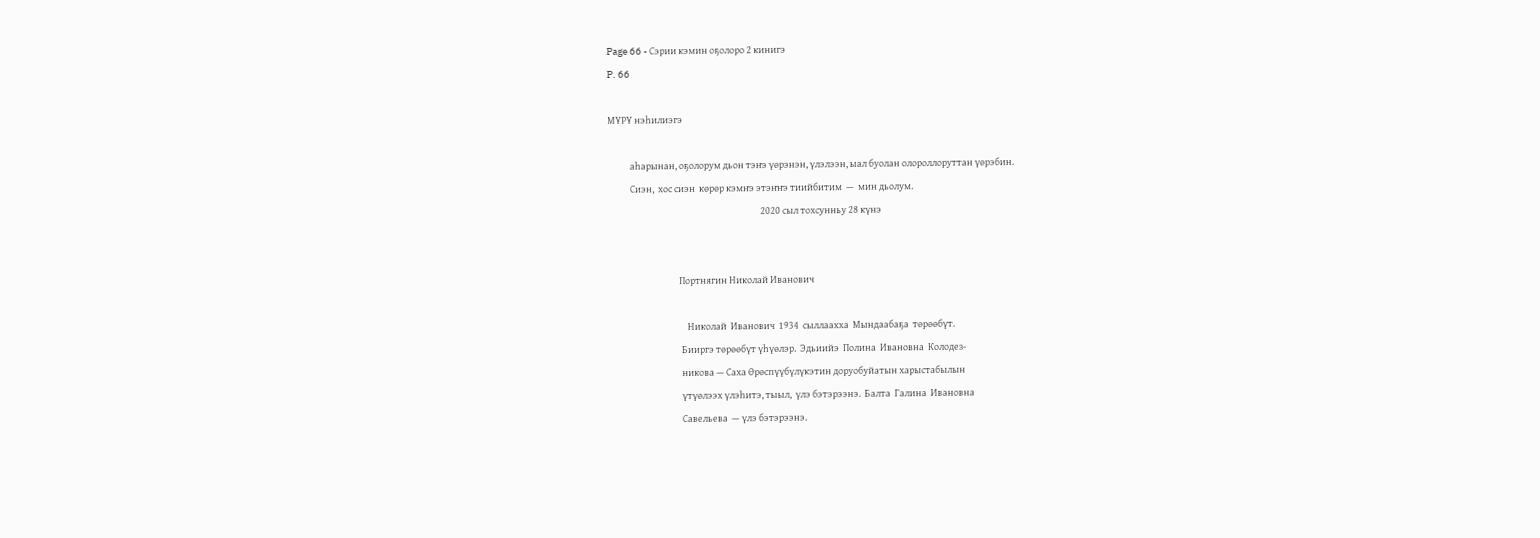Page 66 - Сэрии кэмин оҕолоро 2 кинигэ
P. 66

МҮРҮ нэһилиэгэ

           аһарынан, оҕолорум дьон тэҥэ үөрэнэн, үлэлээн, ыал буолан олороллоруттан үөрэбин.
           Сиэн,  хос сиэн  көрөр кэмҥэ этэҥҥэ тиийбитим  —  мин дьолум.
                                                                            2020 сыл тохсунньу 28 күнэ


                                   Портнягин Николай Иванович

                                       Николай  Иванович  1934  сыллаахха  Мындаабаҕа  төрөөбүт.
                                    Бииргэ төрөөбүт үһүөлэр.  Эдьиийэ  Полина  Ивановна  Колодез-
                                    никова — Саха Өрөспүүбүлүкэтин доруобуйатын харыстабылын
                                    үтүөлээх үлэһитэ, тыыл,  үлэ бэтэрээнэ.  Балта  Галина  Ивановна
                                    Савельева  — үлэ бэтэрээнэ.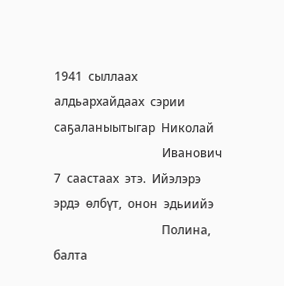1941  сыллаах  алдьархайдаах  сэрии  саҕаланыытыгар  Николай
                                    Иванович  7  саастаах  этэ.  Ийэлэрэ  эрдэ  өлбүт,  онон  эдьиийэ
                                    Полина,  балта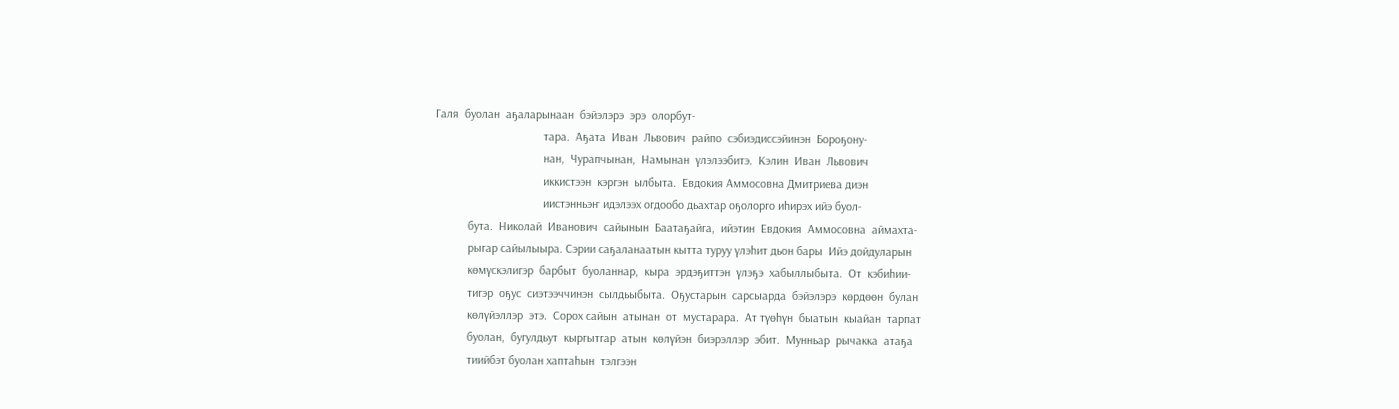Галя  буолан  аҕаларынаан  бэйэлэрэ  эрэ  олорбут-
                                    тара.  Аҕата  Иван  Львович  райпо  сэбиэдиссэйинэн  Бороҕону-
                                    нан,  Чурапчынан,  Намынан  үлэлээбитэ.  Кэлин  Иван  Львович
                                    иккистээн  кэргэн  ылбыта.  Евдокия Аммосовна Дмитриева диэн
                                    иистэнньэҥ идэлээх огдообо дьахтар оҕолорго иһирэх ийэ буол-
           бута.  Николай  Иванович  сайынын  Баатаҕайга,  ийэтин  Евдокия  Аммосовна  аймахта-
           рыгар сайылыыра. Сэрии саҕаланаатын кытта туруу үлэһит дьон бары  Ийэ дойдуларын
           көмүскэлигэр  барбыт  буоланнар,  кыра  эрдэҕиттэн  үлэҕэ  хабыллыбыта.  От  кэбиһии-
           тигэр  оҕус  сиэтээччинэн  сылдьыбыта.  Оҕустарын  сарсыарда  бэйэлэрэ  көрдөөн  булан
           көлүйэллэр  этэ.  Сорох сайын  атынан  от  мустарара.  Ат түөһүн  быатын  кыайан  тарпат
           буолан,  бугулдьут  кыргытгар  атын  көлүйэн  биэрэллэр  эбит.  Мунньар  рычакка  атаҕа
           тиийбэт буолан хаптаһын  тэлгээн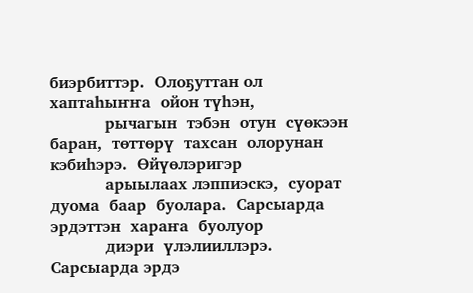биэрбиттэр.  Олоҕуттан ол хаптаһыҥҥа  ойон түһэн,
           рычагын  тэбэн  отун  сүөкээн  баран,  төттөрү  тахсан  олорунан  кэбиһэрэ.  Өйүөлэригэр
           арыылаах лэппиэскэ,  суорат дуома  баар  буолара.  Сарсыарда  эрдэттэн  хараҥа  буолуор
           диэри  үлэлииллэрэ.  Сарсыарда эрдэ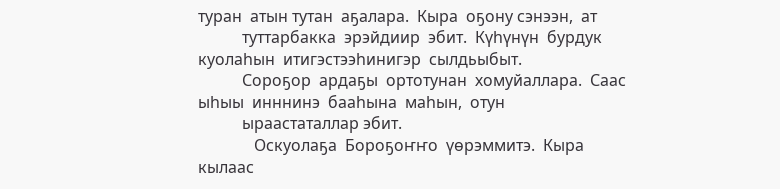туран  атын тутан  аҕалара.  Кыра  оҕону сэнээн,  ат
           туттарбакка  эрэйдиир  эбит.  Күһүнүн  бурдук куолаһын  итигэстээһинигэр  сылдьыбыт.
           Сороҕор  ардаҕы  ортотунан  хомуйаллара.  Саас  ыһыы  инннинэ  бааһына  маһын,  отун
           ыраастаталлар эбит.
              Оскуолаҕа  Бороҕоҥҥо  үөрэммитэ.  Кыра  кылаас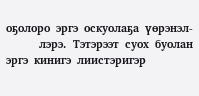оҕолоро  эргэ  оскуолаҕа  үөрэнэл-
           лэрэ.  Тэтэрээт  суох  буолан  эргэ  кинигэ  лиистэригэр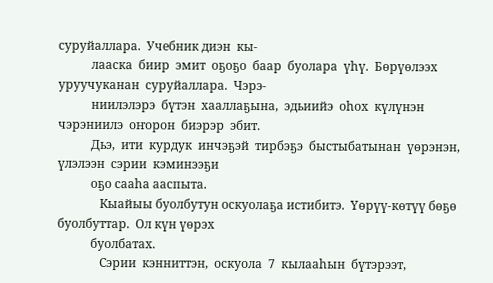суруйаллара.  Учебник диэн  кы-
           лааска  биир  эмит  оҕоҕо  баар  буолара  үһү.  Бөрүөлээх  уруучуканан  суруйаллара.  Чэрэ-
           ниилэлэрэ  бүтэн  хааллаҕына,  эдьиийэ  оһох  күлүнэн  чэрэниилэ  оҥорон  биэрэр  эбит.
           Дьэ,  ити  курдук  инчэҕэй  тирбэҕэ  быстыбатынан  үөрэнэн,  үлэлээн  сэрии  кэминээҕи
           оҕо сааһа ааспыта.
              Кыайыы буолбутун оскуолаҕа истибитэ.  Үөрүү-көтүү бөҕө буолбуттар.  Ол күн үөрэх
           буолбатах.
              Сэрии  кэнниттэн,  оскуола  7  кылааһын  бүтэрээт,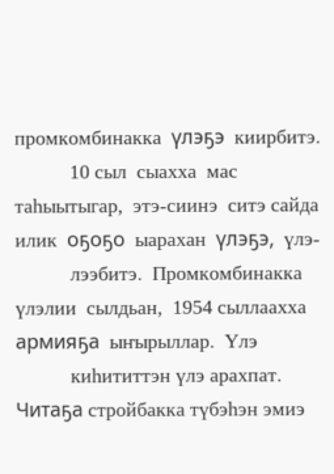промкомбинакка  үлэҕэ  киирбитэ.
           10 сыл  сыахха  мас таһыытыгар,  этэ-сиинэ  ситэ сайда  илик  оҕоҕо  ыарахан  үлэҕэ,  үлэ-
           лээбитэ.  Промкомбинакка  үлэлии  сылдьан,  1954 сыллаахха армияҕа  ыҥырыллар.  Үлэ
           киһититтэн үлэ арахпат.  Читаҕа стройбакка түбэһэн эмиэ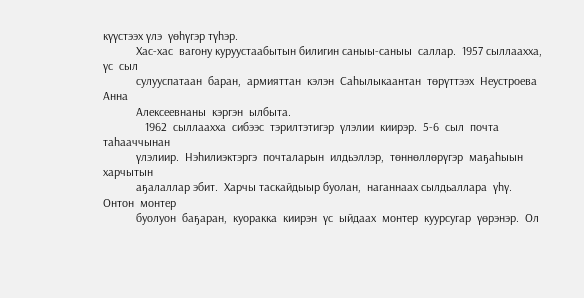күүстээх үлэ  үөһүгэр түһэр.
           Хас-хас  вагону куруустаабытын билигин саныы-саныы  саллар.  1957 сыллаахха,  үс  сыл
           сулууспатаан  баран,  армияттан  кэлэн  Саһылыкаантан  төрүттээх  Неустроева  Анна
           Алексеевнаны  кэргэн  ылбыта.
              1962  сыллаахха  сибээс  тэрилтэтигэр  үлэлии  киирэр.  5-6  сыл  почта  таһааччынан
           үлэлиир.  Нэһилиэктэргэ  почталарын  илдьэллэр,  төннөллөрүгэр  маҕаһыын  харчытын
           аҕалаллар эбит.  Харчы таскайдыыр буолан,  наганнаах сылдьаллара  үһү.  Онтон  монтер
           буолуон  баҕаран,  куоракка  киирэн  үс  ыйдаах  монтер  куурсугар  үөрэнэр.  Ол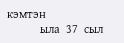кэмтэн
           ыла  37  сыл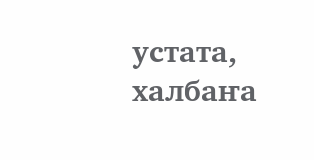устата,  халбаҥа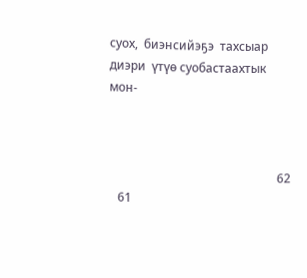суох,  биэнсийэҕэ  тахсыар диэри  үтүө суобастаахтык  мон-



                                                        62
   61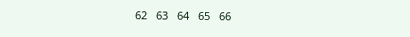62   63   64   65   66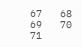67   68   69   70   71